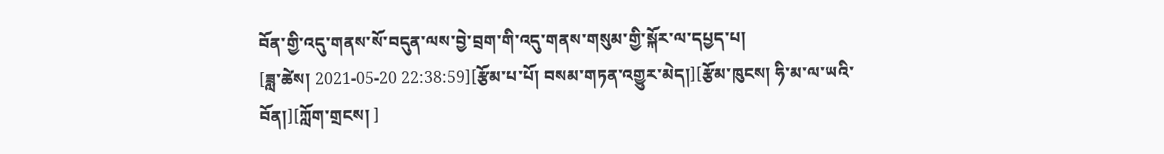བོན་གྱི་འདུ་གནས་སོ་བདུན་ལས་བྱེ་བྲག་གི་འདུ་གནས་གསུམ་གྱི་སྐོར་ལ་དཔྱད་པ།
[ཟླ་ཚེས། 2021-05-20 22:38:59][རྩོམ་པ་པོ། བསམ་གཏན་འགྱུར་མེད།][རྩོམ་ཁུངས། ཧི་མ་ལ་ཡའི་བོན།][ཀློག་གྲངས། ]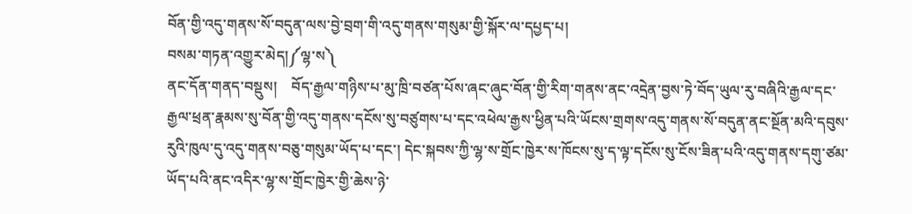བོན་གྱི་འདུ་གནས་སོ་བདུན་ལས་བྱེ་བྲག་གི་འདུ་གནས་གསུམ་གྱི་སྐོར་ལ་དཔྱད་པ།
བསམ་གཏན་འགྱུར་མེད།༼ལྷ་ས༽
ནང་དོན་གནད་བསྡུས།    བོད་རྒྱལ་གཉིས་པ་མུ་ཁྲི་བཙན་པོས་ཞང་ཞུང་བོན་གྱི་རིག་གནས་ནང་འདྲེན་བྱས་ཏེ་བོད་ཡུལ་རུ་བཞིའི་རྒྱལ་དང་རྒྱལ་ཕྲན་རྣམས་སུ་བོན་གྱི་འདུ་གནས་དངོས་སུ་བཙུགས་པ་དང་འཕེལ་རྒྱས་ཕྱིན་པའི་ཡོངས་གྲགས་འདུ་གནས་སོ་བདུན་ནང་སྔོན་མའི་དབུས་རུའི་ཁུལ་དུ་འདུ་གནས་བཅུ་གསུམ་ཡོད་པ་དང་། དེང་སྐབས་ཀྱི་ལྷ་ས་གྲོང་ཁྱེར་ས་ཁོངས་སུ་ད་ལྟ་དངོས་སུ་ངོས་ཟིན་པའི་འདུ་གནས་དགུ་ཙམ་ཡོད་པའི་ནང་འདིར་ལྷ་ས་གྲོང་ཁྱེར་གྱི་ཆེས་ཉེ་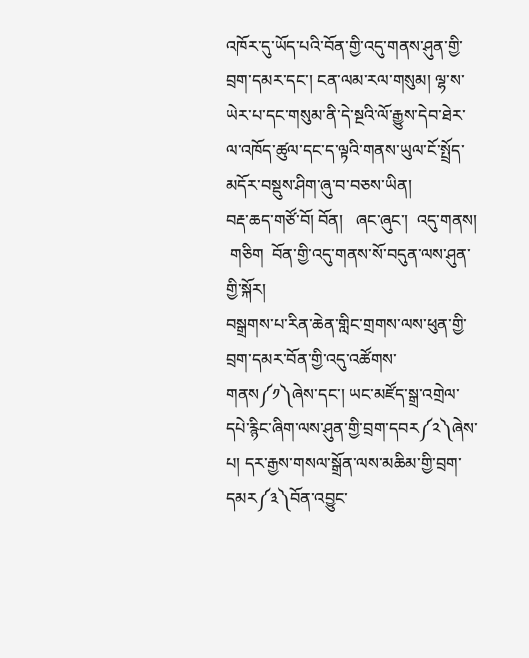འཁོར་དུ་ཡོད་པའི་བོན་གྱི་འདུ་གནས་ཤུན་གྱི་བྲག་དམར་དང་། ངན་ལམ་རལ་གསུམ། ལྷ་ས་ཡེར་པ་དང་གསུམ་ནི་དེ་སྔའི་ལོ་རྒྱུས་དེབ་ཐེར་ལ་འཁོད་ཚུལ་དང་ད་ལྟའི་གནས་ཡུལ་ངོ་སྤྲོད་མདོར་བསྡུས་ཤིག་ཞུ་བ་བཅས་ཡིན།
བརྡ་ཆད་གཙོ་བོ། བོན།   ཞང་ཞུང་།  འདུ་གནས།
 གཅིག  བོན་གྱི་འདུ་གནས་སོ་བདུན་ལས་ཤུན་གྱི་སྐོར།
བསྒྲགས་པ་རིན་ཆེན་གླིང་གྲགས་ལས་ཕུན་གྱི་བྲག་དམར་བོན་གྱི་འདུ་འཚོགས་གནས༼༡༽ཞེས་དང་། ཡང་མཛོད་སྒྲ་འགྲེལ་དཔེ་རྙིང་ཞིག་ལས་ཤུན་གྱི་བྲག་དབར༼༢༽ཞེས་པ། དར་རྒྱས་གསལ་སྒྲོན་ལས་མཆིམ་གྱི་བྲག་དམར༼༣༽བོན་འབྱུང་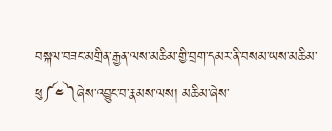བསྐལ་བཟང་མགྲིན་རྒྱན་ལས་མཆིམ་གྱི་བྲག་དམར་ནི་བསམ་ཡས་མཆིམ་ཕུ༼༤༽ཞེས་འབྱུང་བ་རྣམས་ལས། མཆིམ་ཞེས་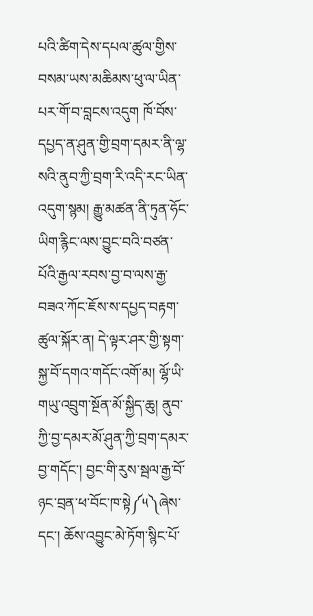པའི་ཚིག་དེས་དཔལ་ཚུལ་གྱིས་བསམ་ཡས་མཆིམས་ཕུ་ལ་ཡིན་པར་གོ་བ་བླངས་འདུག ཁོ་བོས་དཔྱད་ན་ཤུན་གྱི་བྲག་དམར་ནི་ལྷ་སའི་ནུབ་ཀྱི་བྲག་རི་འདི་རང་ཡིན་འདུག་སྙམ། རྒྱུ་མཚན་ནི་ཏུན་ཧོང་ཡིག་རྙིང་ལས་བྱུང་བའི་བཙན་པོའི་རྒྱལ་རབས་བྱ་བ་ལས་རྒྱ་བཟའ་ཀོང་ཇོས་ས་དཔྱད་བརྟག་ཚུལ་སྐོར་ན། དེ་ལྟར་ཤར་གྱི་སྟག་སྐྱ་བོ་དགའ་གདོང་འགོ་མ། ལྷོ་ཡི་གཡུ་འབྲུག་སྔོན་མོ་སྐྱིད་ཆུ། ནུབ་ཀྱི་བྱ་དམར་མོ་ཤུན་ཀྱི་བྲག་དམར་བྱ་གདོང་། བྱང་གི་རུས་སྦལ་རྒྱ་བོ་ཉང་བྲན་ཕ་བོང་ཁ་སྟེ༼༥༽ཞེས་དང་། ཆོས་འབྱུང་མེ་ཏོག་སྙིང་པོ་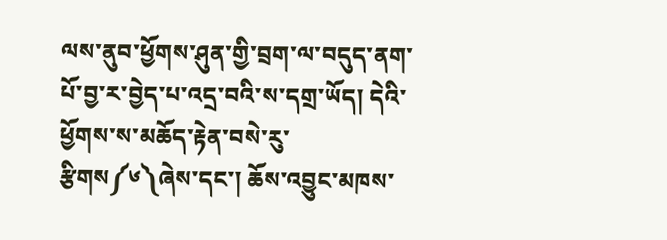ལས་ནུབ་ཕྱོགས་ཤུན་གྱི་བྲག་ལ་བདུད་ནག་པོ་བྱ་ར་བྱེད་པ་འདྲ་བའི་ས་དགྲ་ཡོད། དེའི་ཕྱོགས་ས་མཆོད་རྟེན་བསེ་རུ་རྩིགས༼༦༽ཞེས་དང་། ཆོས་འབྱུང་མཁས་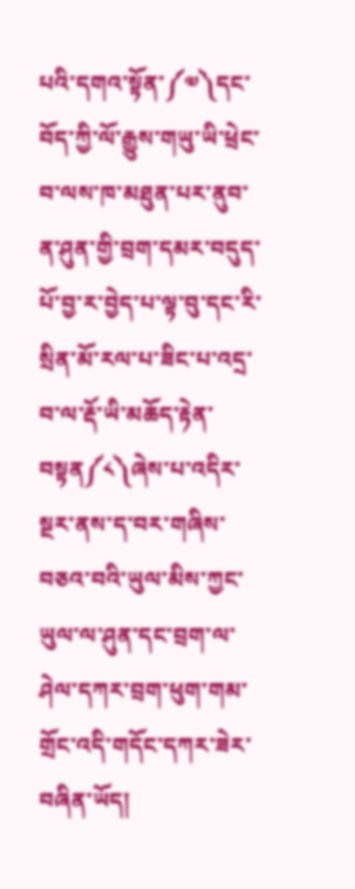པའི་དགའ་སྟོན་༼༧༽དང་བོད་ཀྱི་ལོ་རྒྱུས་གཡུ་ཡི་ཕྲེང་བ་ལས་ཁ་མཐུན་པར་ནུབ་ན་ཤུན་གྱི་བྲག་དམར་བདུད་པོ་བྱ་ར་བྱེད་པ་ལྟ་བུ་དང་རི་སྲིན་མོ་རལ་པ་ཟིང་པ་འདྲ་བ་ལ་རྡོ་ཡི་མཆོད་རྟེན་བསྟན༼༨༽ཞེས་པ་འདིར་སྔར་ནས་ད་བར་གཞིས་བཅའ་བའི་ཡུལ་མིས་ཀྱང་ཡུལ་ལ་ཤུན་དང་བྲག་ལ་ཤེལ་དཀར་བྲག་ཕུག་གམ་གྲོང་འདི་གདོང་དཀར་ཟེར་བཞིན་ཡོད།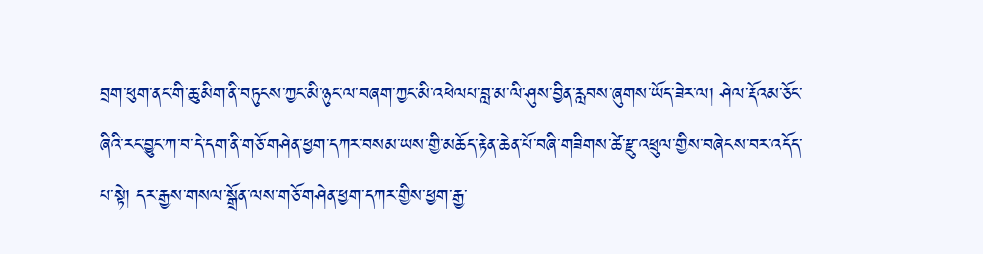བྲག་ཕུག་ནང་གི་ཆུ་མིག་ནི་བཏུངས་ཀྱང་མི་ཉུང་ལ་བཞག་ཀྱང་མི་འཕེལཔ་བླ་མ་ལི་ཤུས་བྱིན་རླབས་ཞུགས་ཡོད་ཟེར་ལ། ཤེལ་རྡོའམ་ཅོང་ཞིའི་རང་བྱུང་ཀ་བ་དེ་དག་ནི་གཅོ་གཤེན་ཕྱག་དཀར་བསམ་ཡས་གྱི་མཆོད་རྟེན་ཆེན་པོ་བཞི་གཟིགས་ཚེ་རྫུ་འཕྲུལ་གྱིས་བཞེངས་བར་འདོད་པ་སྟེ། དར་རྒྱས་གསལ་སྒྲོན་ལས་གཅོ་གཤེན་ཕྱག་དཀར་གྱིས་ཕྱག་རྒྱ་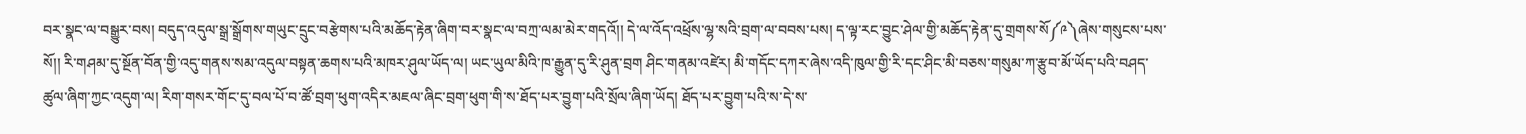བར་སྣང་ལ་བསྒྱུར་བས། བདུད་འདུལ་སྒྲ་སྒྲོགས་གཡུང་དྲུང་བརྩེགས་པའི་མཆོད་རྟེན་ཞིག་བར་སྣང་ལ་བཀྲ་ལམ་མེར་གདའོ།། དེ་ལ་འོད་འཕྲོས་ལྷ་སའི་བྲག་ལ་བབས་པས། ད་ལྟ་རང་བྱུང་ཤེལ་གྱི་མཆོད་རྟེན་དུ་གྲགས་སོ༼༩༽ཞེས་གསུངས་པས་སོ།། རི་གཤམ་དུ་སྔོན་བོན་གྱི་འདུ་གནས་སམ་འདུལ་བསྟན་ཆགས་པའི་མཁར་ཤུལ་ཡོད་ལ། ཡང་ཡུལ་མིའི་ཁ་རྒྱུན་དུ་རི་ཤུན་བྲག ཤིང་གནམ་འཛེར། མི་གདོང་དཀར་ཞེས་འདི་ཁུལ་གྱི་རི་དང་ཤིང་མི་བཅས་གསུམ་ཀ་རྩུབ་མོ་ཡོད་པའི་བཤད་ཚུལ་ཞིག་ཀྱང་འདུག་ལ། རིག་གསར་གོང་དུ་བལ་པོ་བ་ཚོ་བྲག་ཕུག་འདིར་མཇལ་ཞིང་བྲག་ཕུག་གི་ས་ཐོད་པར་བྱུག་པའི་སྲོལ་ཞིག་ཡོད། ཐོད་པར་བྱུག་པའི་ས་དེ་ས་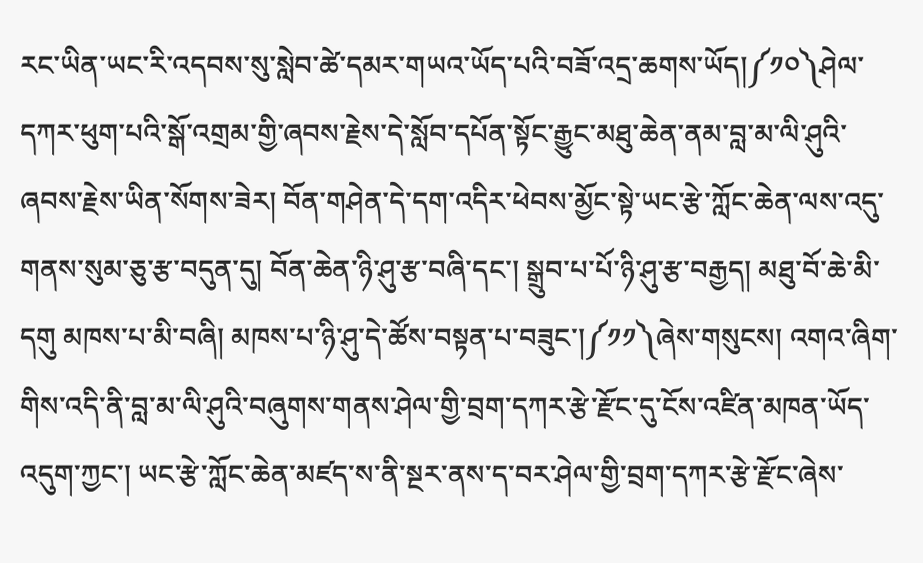རང་ཡིན་ཡང་རི་འདབས་སུ་སླེབ་ཚེ་དམར་གཡའ་ཡོད་པའི་བཟོ་འདྲ་ཆགས་ཡོད།༼༡༠༽ཤེལ་དཀར་ཕུག་པའི་སྒོ་འགྲམ་གྱི་ཞབས་རྗེས་དེ་སློབ་དཔོན་སྟོང་རྒྱུང་མཐུ་ཆེན་ནམ་བླ་མ་ལི་ཤུའི་ཞབས་རྗེས་ཡིན་སོགས་ཟེར། བོན་གཤེན་དེ་དག་འདིར་ཕེབས་མྱོང་སྟེ་ཡང་རྩེ་ཀློང་ཆེན་ལས་འདུ་གནས་སུམ་ཅུ་རྩ་བདུན་དུ། བོན་ཆེན་ཉི་ཤུ་རྩ་བཞི་དང་། སྒྲུབ་པ་པོ་ཉི་ཤུ་རྩ་བརྒྱད། མཐུ་བོ་ཆེ་མི་དགུ མཁས་པ་མི་བཞི། མཁས་པ་ཉི་ཤུ་དེ་ཚོས་བསྟན་པ་བཟུང་།༼༡༡༽ཞེས་གསུངས། འགའ་ཞིག་གིས་འདི་ནི་བླ་མ་ལི་ཤུའི་བཞུགས་གནས་ཤེལ་གྱི་བྲག་དཀར་རྩེ་རྫོང་དུ་ངོས་འཛིན་མཁན་ཡོད་འདུག་ཀྱང་། ཡང་རྩེ་ཀློང་ཆེན་མཛད་ས་ནི་སྔར་ནས་ད་བར་ཤེལ་གྱི་བྲག་དཀར་རྩེ་རྫོང་ཞེས་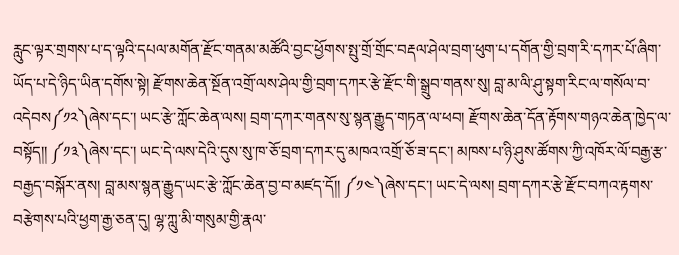རླུང་ལྟར་གྲགས་པ་ད་ལྟའི་དཔལ་མགོན་རྫོང་གནམ་མཚོའི་བྱང་ཕྱོགས་སྤུ་གྲོ་གྲོང་བརྡལ་ཤེལ་བྲག་ཕུག་པ་དགོན་གྱི་བྲག་རི་དཀར་པོ་ཞིག་ཡོད་པ་དེ་ཉིད་ཡིན་དགོས་སྟེ། རྫོགས་ཆེན་སྔོན་འགྲོ་ལས་ཤེལ་གྱི་བྲག་དཀར་རྩེ་རྫོང་གི་སྒྲུབ་གནས་སུ། བླ་མ་ལི་ཤུ་སྟག་རིང་ལ་གསོལ་བ་འདེབས༼༡༢༽ཞེས་དང་། ཡང་རྩེ་ཀློང་ཆེན་ལས། བྲག་དཀར་གནས་སུ་སྙན་རྒྱུད་གཏན་ལ་ཕབ། རྫོགས་ཆེན་དོན་རྟོགས་གཉའ་ཆེན་ཁྱེད་ལ་བསྟོད།། ༼༡༣༽ཞེས་དང་། ཡང་དེ་ལས་དེའི་དུས་སུ་ཁ་ཅོ་བྲག་དཀར་དུ་མཁའ་འགྲོ་ཅོ་ཟ་དང་། མཁས་པ་ཉི་ཤུས་ཚོགས་ཀྱི་འཁོར་ལོ་བརྒྱ་རྩ་བརྒྱད་བསྐོར་ནས། བླ་མས་སྙན་རྒྱུད་ཡང་རྩེ་ཀློང་ཆེན་བྱ་བ་མཛད་དོ།། ༼༡༤༽ཞེས་དང་། ཡང་དེ་ལས། བྲག་དཀར་རྩེ་རྫོང་བཀའ་རྟགས་བརྩེགས་པའི་ཕྱག་རྒྱ་ཅན་དུ། ལྷ་ཀླུ་མི་གསུམ་གྱི་རྣལ་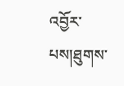འབྱོར་པས།ཐུགས་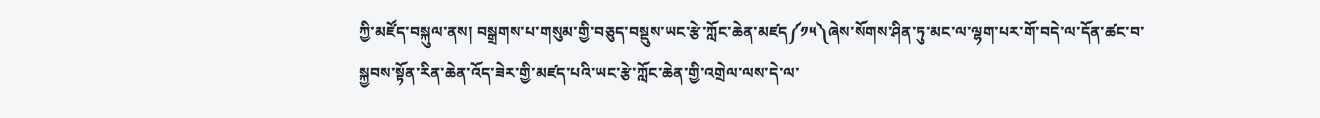ཀྱི་མཛོད་བསྐུལ་ནས། བསྒྲགས་པ་གསུམ་གྱི་བཅུད་བསྡུས་ཡང་རྩེ་ཀློང་ཆེན་མཛད༼༡༥༽ཞེས་སོགས་ཤིན་ཏུ་མང་ལ་ལྷག་པར་གོ་བདེ་ལ་དོན་ཚང་བ་སྐྱབས་སྟོན་རིན་ཆེན་འོད་ཟེར་གྱི་མཛད་པའི་ཡང་རྩེ་ཀློང་ཆེན་གྱི་འགྲེལ་ལས་དེ་ལ་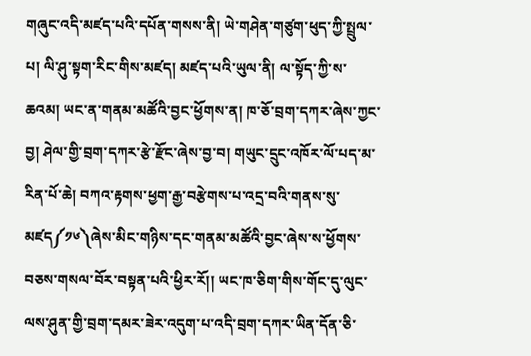གཞུང་འདི་མཛད་པའི་དཔོན་གསས་ནི། ཡེ་གཤེན་གཙུག་ཕུད་ཀྱི་སྤྲུལ་པ། ལི་ཤུ་སྟག་རིང་གིས་མཛད། མཛད་པའི་ཡུལ་ནི། ལ་སྟོད་ཀྱི་ས་ཆའམ། ཡང་ན་གནམ་མཚོའི་བྱང་ཕྱོགས་ན། ཁ་ཅོ་བྲག་དཀར་ཞེས་ཀྱང་བྱ། ཤེལ་གྱི་བྲག་དཀར་རྩེ་རྫོང་ཞེས་བྱ་བ། གཡུང་དྲུང་འཁོར་ལོ་པད་མ་རིན་པོ་ཆེ། བཀའ་རྟགས་ཕྱག་རྒྱ་བརྩེགས་པ་འདྲ་བའི་གནས་སུ་མཛད༼༡༦༽ཞེས་མིང་གཉིས་དང་གནམ་མཚོའི་བྱང་ཞེས་ས་ཕྱོགས་བཅས་གསལ་བོར་བསྟན་པའི་ཕྱིར་རོ།། ཡང་ཁ་ཅིག་གིས་གོང་དུ་ལུང་ལས་ཤུན་གྱི་བྲག་དམར་ཟེར་འདུག་པ་འདི་བྲག་དཀར་ཡིན་དོན་ཅི་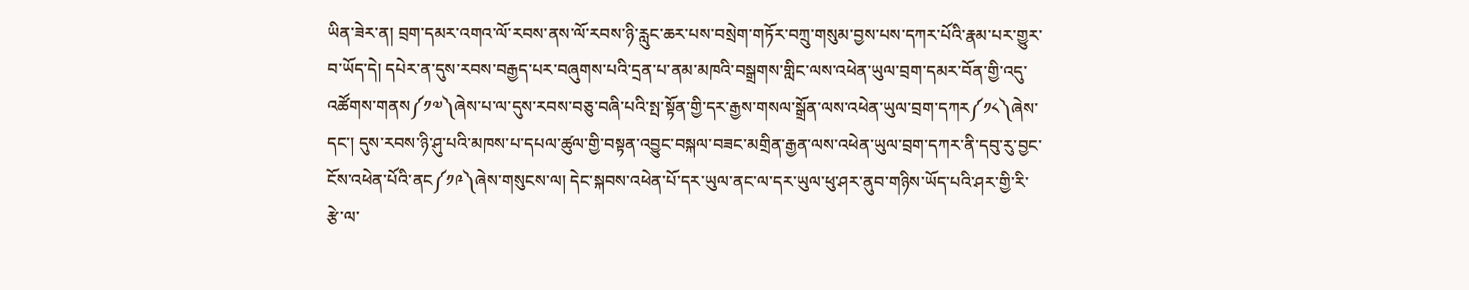ཡིན་ཟེར་ན། བྲག་དམར་འགའ་ལོ་རབས་ནས་ལོ་རབས་ཉི་རླུང་ཆར་པས་བསྲེག་གཏོར་བཀྲུ་གསུམ་བྱས་པས་དཀར་པོའི་རྣམ་པར་གྱུར་བ་ཡོད་དེ། དཔེར་ན་དུས་རབས་བརྒྱད་པར་བཞུགས་པའི་དྲན་པ་ནམ་མཁའི་བསྒྲགས་གླིང་ལས་འཕེན་ཡུལ་བྲག་དམར་བོན་གྱི་འདུ་འཚོགས་གནས༼༡༧༽ཞེས་པ་ལ་དུས་རབས་བཅུ་བཞི་པའི་སྤ་སྟོན་གྱི་དར་རྒྱས་གསལ་སྒྲོན་ལས་འཕེན་ཡུལ་བྲག་དཀར༼༡༨༽ཞེས་དང་། དུས་རབས་ཉི་ཤུ་པའི་མཁས་པ་དཔལ་ཚུལ་གྱི་བསྟན་འབྱུང་བསྐལ་བཟང་མགྲིན་རྒྱན་ལས་འཕེན་ཡུལ་བྲག་དཀར་ནི་དབུ་རུ་བྱང་ངོས་འཕེན་པོའི་ནང༼༡༩༽ཞེས་གསུངས་ལ། དེང་སྐབས་འཕེན་པོ་དར་ཡུལ་ནང་ལ་དར་ཡུལ་ཕུ་ཤར་ནུབ་གཉིས་ཡོད་པའི་ཤར་གྱི་རི་རྩེ་ལ་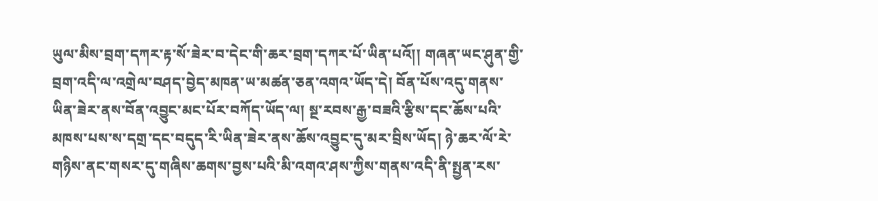ཡུལ་མིས་བྲག་དཀར་རྟ་སོ་ཟེར་བ་དེང་གི་ཆར་བྲག་དཀར་པོ་ཡིན་པའོ།། གཞན་ཡང་ཤུན་གྱི་བྲག་འདི་ལ་འགྲེལ་བཤད་བྱེད་མཁན་ཡ་མཚན་ཅན་འགའ་ཡོད་དེ། བོན་པོས་འདུ་གནས་ཡིན་ཟེར་ནས་བོན་འབྱུང་མང་པོར་བཀོད་ཡོད་ལ། སྔ་རབས་རྒྱ་བཟའི་རྩིས་དང་ཆོས་པའི་མཁས་པས་ས་དགྲ་དང་བདུད་རི་ཡིན་ཟེར་ནས་ཆོས་འབྱུང་དུ་མར་བྲིས་ཡོད། ཉེ་ཆར་ལོ་རེ་གཉིས་ནང་གསར་དུ་གཞིས་ཆགས་བྱས་པའི་མི་འགའ་ཤས་ཀྱིས་གནས་འདི་ནི་སྤྱན་རས་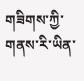གཟིགས་ཀྱི་གནས་རི་ཡིན་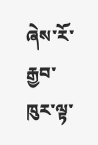ཞེས་རོ་རྒྱབ་ཁུར་ལྟ་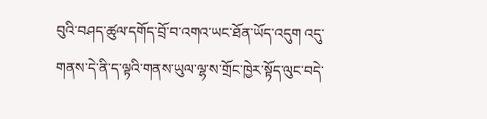བུའི་བཤད་ཚུལ་དགོད་བྲོ་བ་འགའ་ཡང་ཐོན་ཡོད་འདུག འདུ་གནས་དེ་ནི་ད་ལྟའི་གནས་ཡུལ་ལྷ་ས་གྲོང་ཁྱེར་སྟོད་ལུང་བདེ་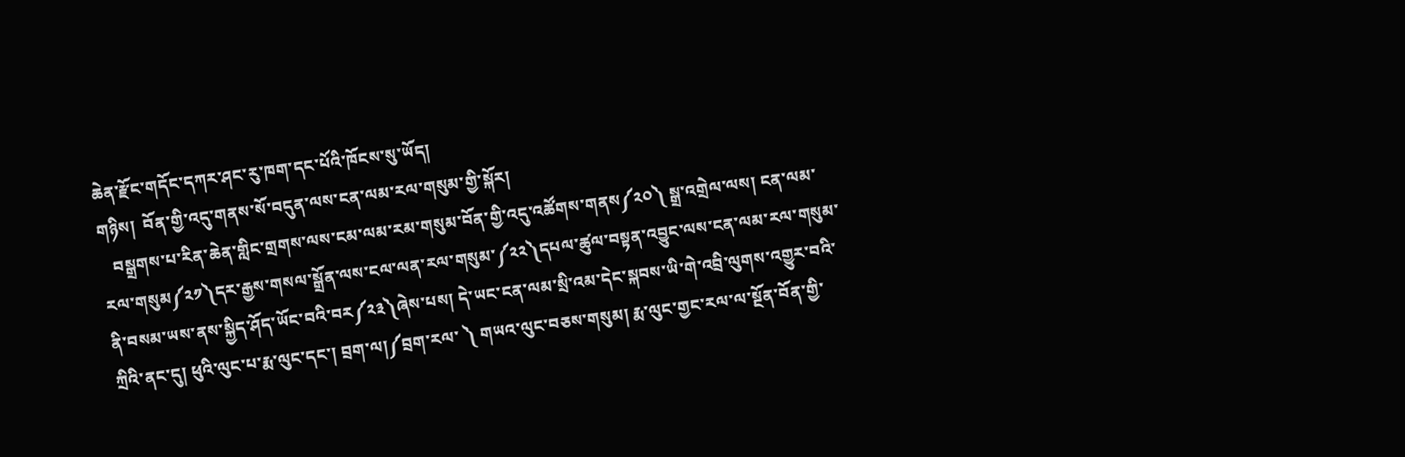ཆེན་རྫོང་གདོང་དཀར་ཤང་རུ་ཁག་དང་པོའི་ཁོངས་སུ་ཡོད།
གཉིས།  བོན་གྱི་འདུ་གནས་སོ་བདུན་ལས་ངན་ལམ་རལ་གསུམ་གྱི་སྐོར།
   བསྒྲགས་པ་རིན་ཆེན་གླིང་གྲགས་ལས་ངམ་ལམ་རམ་གསུམ་བོན་གྱི་འདུ་འཚོགས་གནས༼༢༠༽ སྒྲ་འགྲེལ་ལས། ངན་ལམ་རལ་གསུམ༼༢༡༽དར་རྒྱས་གསལ་སྒྲོན་ལས་ངལ་ལན་རལ་གསུམ་༼༢༢༽དཔལ་ཚུལ་བསྟན་འབྱུང་ལས་ངན་ལམ་རལ་གསུམ་ནི་བསམ་ཡས་ནས་སྐྱིད་ཤོད་ཡོང་བའི་བར༼༢༣༽ཞེས་པས། དེ་ཡང་ངན་ལམ་སྲི་འམ་དེང་སྐབས་ཡི་གེ་འབྲི་ལུགས་འགྱུར་བའི་ཀྲིའི་ནང་དུ། ཕུའི་ལུང་པ་རྨ་ལུང་དང་། བྲག་ལ།༼བྲག་རལ་ ༽ གཡའ་ལུང་བཅས་གསུམ། རྨ་ལུང་གྱང་རལ་ལ་སྔོན་བོན་གྱི་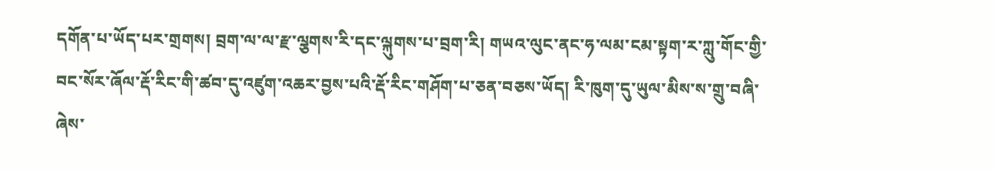དགོན་པ་ཡོད་པར་གྲགས། བྲག་ལ་ལ་རྫ་ལྕགས་རི་དང་ལྐུགས་པ་བྲག་རི། གཡའ་ལུང་ནང་ཧ་ལམ་ངམ་སྟག་ར་ཀླུ་གོང་གྱི་བང་སོར་ཞོལ་རྡོ་རིང་གི་ཚབ་དུ་འཛུག་འཆར་བྱས་པའི་རྡོ་རིང་གཤོག་པ་ཅན་བཅས་ཡོད། རི་ཁུག་དུ་ཡུལ་མིས་ས་གྲུ་བཞི་ཞེས་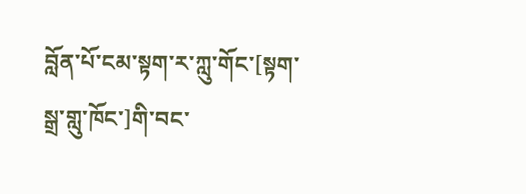བློན་པོ་ངམ་སྟག་ར་ཀླུ་གོང་[སྟག་སྒྲ་གླུ་ཁོང་]གི་བང་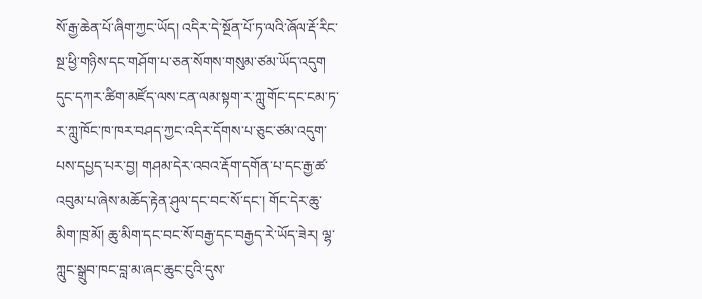སོ་རྒྱ་ཆེན་པོ་ཞིག་ཀྱང་ཡོད། འདིར་དེ་སྔོན་པོ་ཏ་ལའི་ཞོལ་རྡོ་རིང་སྔ་ཕྱི་གཉིས་དང་གཤོག་པ་ཅན་སོགས་གསུམ་ཙམ་ཡོད་འདུག  དུང་དཀར་ཚིག་མཛོད་ལས་ངན་ལམ་སྟག་ར་ཀླུ་གོང་དང་ངམ་ཏ་ར་ཀླུ་ཁོང་ཁ་ཁར་བཤད་ཀྱང་འདིར་དོགས་པ་ཅུང་ཙམ་འདུག་པས་དཔྱད་པར་བྱ། གཤམ་དེར་འབའ་རྡོག་དགོན་པ་དང་རྒྱ་ཚ་འབུམ་པ་ཞེས་མཆོད་རྟེན་ཤུལ་དང་བང་སོ་དང་། གོང་དེར་ཆུ་མིག་ཁྲ་མོ། ཆུ་མིག་དང་བང་སོ་བརྒྱ་དང་བརྒྱད་རེ་ཡོད་ཟེར། ལྷ་ཀླུང་སྒྲུབ་ཁང་བླ་མ་ཞང་ཆུང་ངུའི་དུས་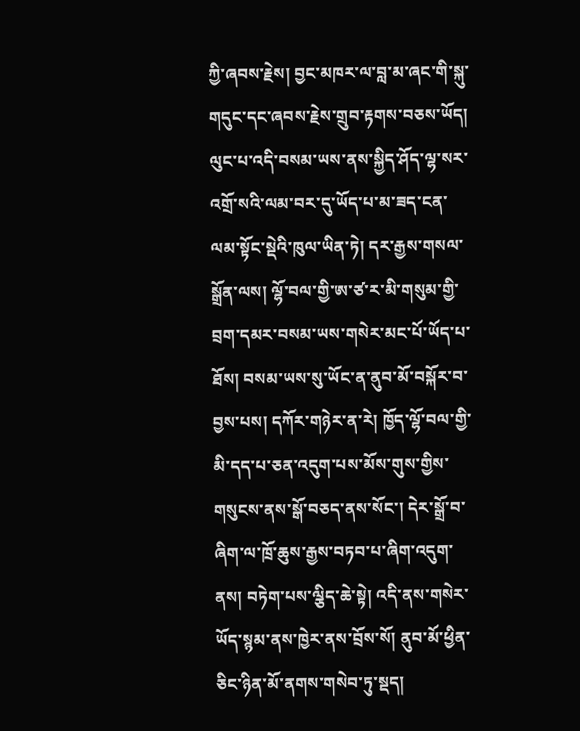ཀྱི་ཞབས་རྗེས། བྱང་མཁར་ལ་བླ་མ་ཞང་གི་སྐུ་གདུང་དང་ཞབས་རྗེས་གྲུབ་རྟགས་བཅས་ཡོད། ལུང་པ་འདི་བསམ་ཡས་ནས་སྐྱིད་ཤོད་ལྷ་སར་འགྲོ་སའི་ལམ་བར་དུ་ཡོད་པ་མ་ཟད་ངན་ལམ་སྟོང་སྡེའི་ཁུལ་ཡིན་ཏེ། དར་རྒྱས་གསལ་སྒྲོན་ལས། ལྷོ་བལ་གྱི་ཨ་ཙ་ར་མི་གསུམ་གྱི་བྲག་དམར་བསམ་ཡས་གསེར་མང་པོ་ཡོད་པ་ཐོས། བསམ་ཡས་སུ་ཡོང་ན་ནུབ་མོ་བསྐོར་བ་བྱས་པས། དཀོར་གཉེར་ན་རེ། ཁྱོད་ལྷོ་བལ་གྱི་མི་དད་པ་ཅན་འདུག་པས་མོས་གུས་གྱིས་གསུངས་ནས་སྒོ་བཅད་ནས་སོང་། དེར་སྒྲོ་བ་ཞིག་ལ་ཁྲོ་ཆུས་རྒྱས་བཏབ་པ་ཞིག་འདུག་ནས། བཏེག་པས་ལྕིད་ཆེ་སྟེ། འདི་ནས་གསེར་ཡོད་སྙམ་ནས་ཁྱེར་ནས་བྲོས་སོ། ནུབ་མོ་ཕྱིན་ཅིང་ཉིན་མོ་ནགས་གསེབ་ཏུ་སྡད།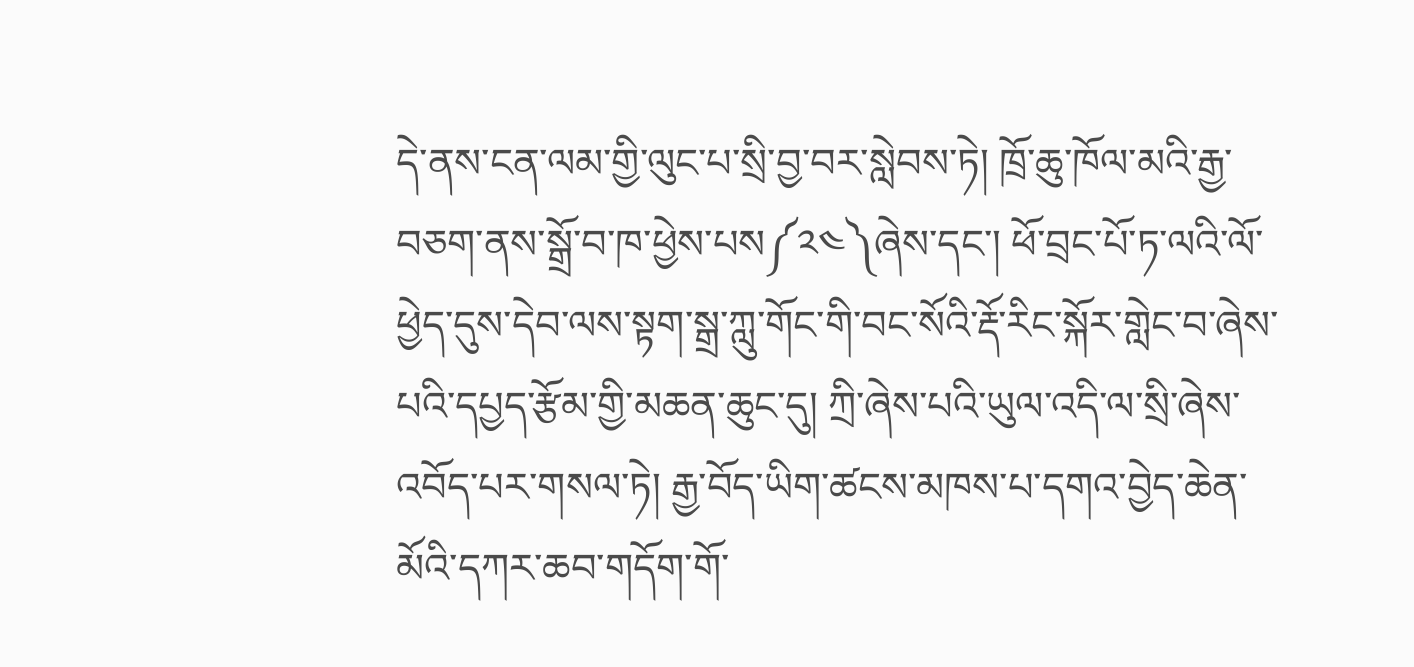དེ་ནས་ངན་ལམ་གྱི་ལུང་པ་སྲི་བྱ་བར་སླེབས་ཏེ། ཁྲོ་ཆུ་ཁོལ་མའི་རྒྱ་བཅག་ནས་སྒྲོ་བ་ཁ་ཕྱེས་པས༼༢༤༽ཞེས་དང་། ཕོ་བྲང་པོ་ཏ་ལའི་ལོ་ཕྱེད་དུས་དེབ་ལས་སྟག་སྒྲ་ཀླུ་གོང་གི་བང་སོའི་རྡོ་རིང་སྐོར་གླེང་བ་ཞེས་པའི་དཔྱད་རྩོམ་གྱི་མཆན་ཆུང་དུ། ཀྲི་ཞེས་པའི་ཡུལ་འདི་ལ་སྲི་ཞེས་འབོད་པར་གསལ་ཏེ། རྒྱ་བོད་ཡིག་ཚངས་མཁས་པ་དགའ་བྱེད་ཆེན་མོའི་དཀར་ཆབ་གདོག་གོ་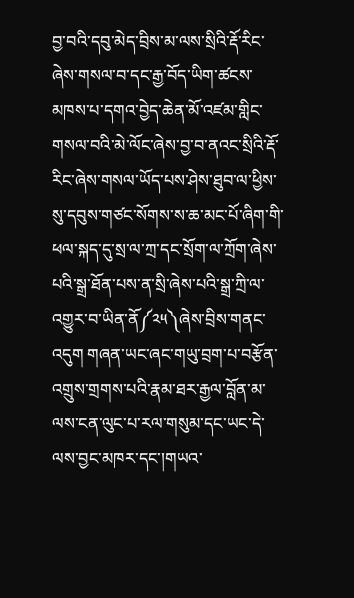བྱ་བའི་དབུ་མེད་བྲིས་མ་ལས་སྲིའི་རྡོ་རིང་ཞེས་གསལ་བ་དང་རྒྱ་བོད་ཡིག་ཚངས་མཁས་པ་དགའ་བྱེད་ཆེན་མོ་འཛམ་གླིང་གསལ་བའི་མེ་ལོང་ཞེས་བྱ་བ་ནའང་སྲིའི་རྡོ་རིང་ཞེས་གསལ་ཡོད་པས་ཤེས་ཐུབ་ལ་ཕྱིས་སུ་དབུས་གཙང་སོགས་ས་ཆ་མང་པོ་ཞིག་གི་ཕལ་སྐད་དུ་སྲ་ལ་ཀྲ་དང་སྲོག་ལ་ཀྲོག་ཞེས་པའི་སྒྲ་ཐོན་པས་ན་སྲི་ཞེས་པའི་སྒྲ་ཀྲི་ལ་འགྱུར་བ་ཡིན་ནོ༼༢༥༽ཞེས་བྲིས་གནང་འདུག གཞན་ཡང་ཞང་གཡུ་བྲག་པ་བརྩོན་འགྲུས་གྲགས་པའི་རྣམ་ཐར་རྒྱལ་བློན་མ་ལས་ངན་ལུང་པ་རལ་གསུམ་དང་ཡང་དེ་ལས་བྱང་མཁར་དང་།གཡའ་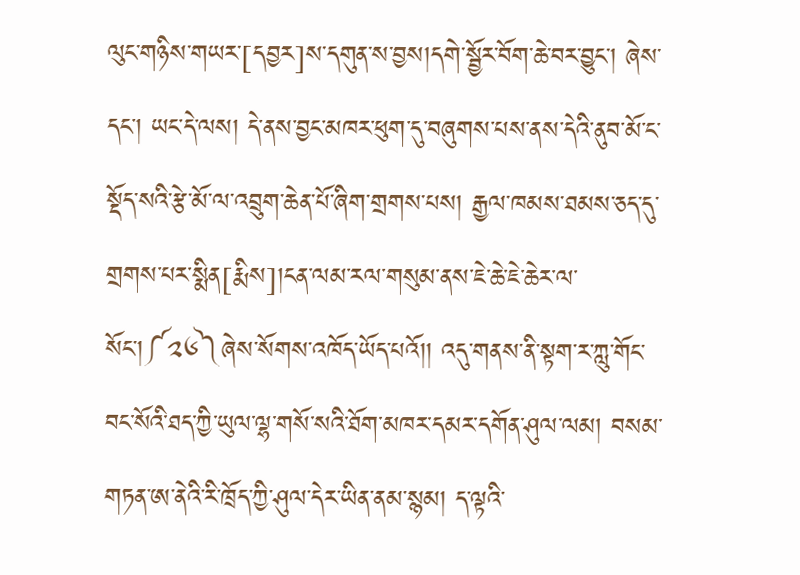ལུང་གཉིས་གཡར་[དབྱར]ས་དགུན་ས་བྱས།དགེ་སྦྱོར་བོག་ཆེ་བར་བྱུང་། ཞེས་དང་། ཡང་དེ་ལས། དེ་ནས་བྱང་མཁར་ཕུག་དུ་བཞུགས་པས་ནས་དེའི་ནུབ་མོ་ང་སྡོད་སའི་རྩེ་མོ་ལ་འབྲུག་ཆེན་པོ་ཞིག་གྲགས་པས། རྒྱལ་ཁམས་ཐམས་ཅད་དུ་གྲགས་པར་སྨིན[རྨིས]།ངན་ལམ་རལ་གསུམ་ནས་ཇེ་ཆེ་ཇེ་ཆེར་ལ་སོང་།༼༢༦༽ཞེས་སོགས་འཁོད་ཡོད་པའོ།། འདུ་གནས་ནི་སྟག་ར་ཀླུ་གོང་བང་སོའི་ཐད་ཀྱི་ཡུལ་ལྷ་གསོ་སའི་ཐོག་མཁར་དམར་དགོན་ཤུལ་ལམ། བསམ་གཏན་ཨ་ནེའི་རི་ཁྲོད་ཀྱི་ཤུལ་དེར་ཡིན་ནམ་སྙམ། ད་ལྟའི་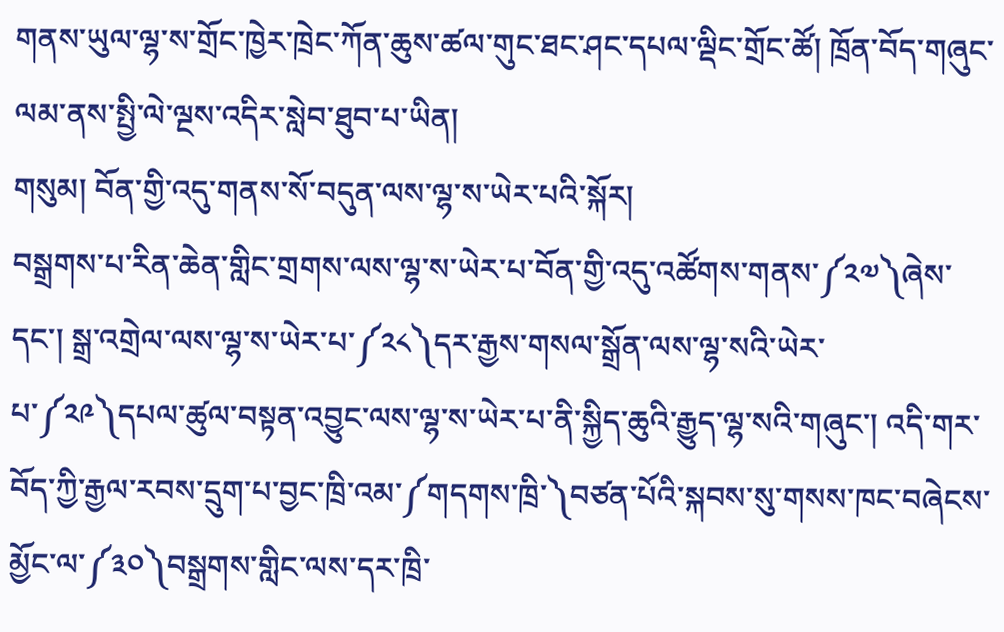གནས་ཡུལ་ལྷ་ས་གྲོང་ཁྱེར་ཁྲེང་ཀོན་ཆུས་ཚལ་གུང་ཐང་ཤང་དཔལ་ལྡིང་གྲོང་ཚོ། ཁྲོན་བོད་གཞུང་ལམ་ནས་སྤྱི་ལེ་ལྔས་འདིར་སླེབ་ཐུབ་པ་ཡིན།
གསུམ། བོན་གྱི་འདུ་གནས་སོ་བདུན་ལས་ལྷ་ས་ཡེར་པའི་སྐོར།
བསྒྲགས་པ་རིན་ཆེན་གླིང་གྲགས་ལས་ལྷ་ས་ཡེར་པ་བོན་གྱི་འདུ་འཚོགས་གནས་༼༢༧༽ཞེས་དང་། སྒྲ་འགྲེལ་ལས་ལྷ་ས་ཡེར་པ་༼༢༨༽དར་རྒྱས་གསལ་སྒྲོན་ལས་ལྷ་སའི་ཡེར་པ་༼༢༩༽དཔལ་ཚུལ་བསྟན་འབྱུང་ལས་ལྷ་ས་ཡེར་པ་ནི་སྐྱིད་ཆུའི་རྒྱུད་ལྷ་སའི་གཞུང་། འདི་གར་བོད་ཀྱི་རྒྱལ་རབས་དྲུག་པ་བྱང་ཁྲི་འམ་༼གདགས་ཁྲི་༽བཙན་པོའི་སྐབས་སུ་གསས་ཁང་བཞེངས་མྱོང་ལ་༼༣༠༽བསྒྲགས་གླིང་ལས་དར་ཁྲི་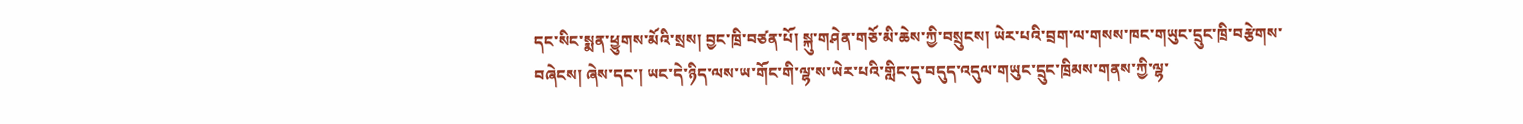དང་སིང་སྨན་ཕྱུགས་མོའི་སྲས། བྱང་ཁྲི་བཙན་པོ། སྐུ་གཤེན་གཅོ་མི་ཆེས་ཀྱི་བསྲུངས། ཡེར་པའི་བྲག་ལ་གསས་ཁང་གཡུང་དྲུང་ཁྲི་བརྩེགས་བཞེངས། ཞེས་དང་། ཡང་དེ་ཉིད་ལས་ཡ་གོང་གི་ལྷ་ས་ཡེར་པའི་གླིང་དུ་བདུད་འདུལ་གཡུང་དྲུང་ཁྲིམས་གནས་ཀྱི་ལྷ་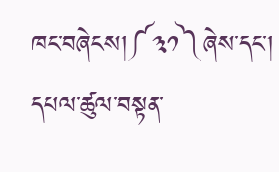ཁང་བཞེངས།༼༣༡༽ཞེས་དང་། དཔལ་ཚུལ་བསྟན་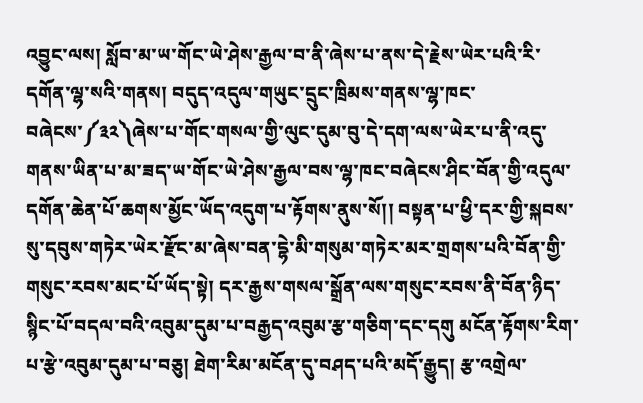འབྱུང་ལས། སློབ་མ་ཡ་གོང་ཡེ་ཤེས་རྒྱལ་བ་ནི་ཞེས་པ་ནས་དེ་རྗེས་ཡེར་པའི་རི་དགོན་ལྷ་སའི་གནས། བདུད་འདུལ་གཡུང་དྲུང་ཁྲིམས་གནས་ལྷ་ཁང་བཞེངས་༼༣༢༽ཞེས་པ་གོང་གསལ་གྱི་ལུང་དུམ་བུ་དེ་དག་ལས་ཡེར་པ་ནི་འདུ་གནས་ཡིན་པ་མ་ཟད་ཡ་གོང་ཡེ་ཤེས་རྒྱལ་བས་ལྷ་ཁང་བཞེངས་ཤིང་བོན་གྱི་འདུལ་དགོན་ཆེན་པོ་ཆགས་མྱོང་ཡོད་འདུག་པ་རྟོགས་ནུས་སོ།། བསྟན་པ་ཕྱི་དར་གྱི་སྐབས་སུ་དབུས་གཏེར་ཡེར་རྫོང་མ་ཞེས་བན་དྷེ་མི་གསུམ་གཏེར་མར་གྲགས་པའི་བོན་གྱི་གསུང་རབས་མང་པོ་ཡོད་སྟེ། དར་རྒྱས་གསལ་སྒྲོན་ལས་གསུང་རབས་ནི་བོན་ཉིད་སྙིང་པོ་བདལ་བའི་འབུམ་དུམ་པ་བརྒྱད་འབུམ་རྩ་གཅིག་དང་དགུ མངོན་རྟོགས་རིག་པ་རྩེ་འབུམ་དུམ་པ་བཅུ། ཐེག་རིམ་མངོན་དུ་བཤད་པའི་མདོ་རྒྱུད། རྩ་འགྲེལ་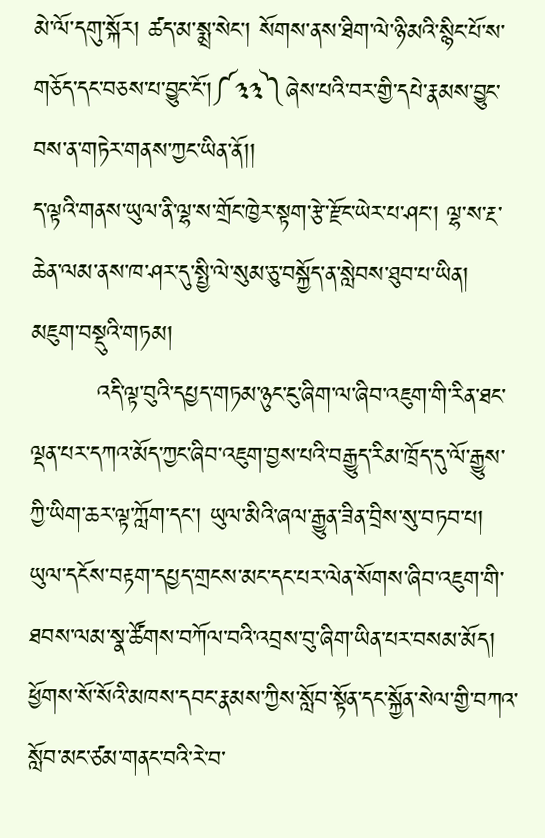མེ་ལོ་དགུ་སྐོར། ཚད་མ་སྨྲ་སེང་། སོགས་ནས་ཐིག་ལེ་ཉི་མའི་སྙིང་པོ་ས་གཅོད་དང་བཅས་པ་བྱུང་ངོ་།༼༣༣༽ཞེས་པའི་བར་གྱི་དཔེ་རྣམས་བྱུང་བས་ན་གཏེར་གནས་ཀྱང་ཡིན་ནོ།།
ད་ལྟའི་གནས་ཡུལ་ནི་ལྷ་ས་གྲོང་ཁྱེར་སྟག་རྩེ་རྫོང་ཡེར་པ་ཤང་། ལྷ་ས་རྔ་ཆེན་ལམ་ནས་ཁ་ཤར་དུ་སྤྱི་ལེ་སུམ་ཅུ་བསྐྱོད་ན་སླེབས་ཐུབ་པ་ཡིན།
མཇུག་བསྡུའི་གཏམ།
        འདི་ལྟ་བུའི་དཔྱད་གཏམ་ཉུང་ངུ་ཞིག་ལ་ཞིབ་འཇུག་གི་རིན་ཐང་ལྡན་པར་དཀའ་མོད་ཀྱང་ཞིབ་འཇུག་བྱས་པའི་བརྒྱུད་རིམ་ཁྲོད་དུ་ལོ་རྒྱུས་ཀྱི་ཡིག་ཆར་ལྟ་ཀློག་དང་། ཡུལ་མིའི་ཞལ་རྒྱུན་ཟིན་བྲིས་སུ་བཏབ་པ། ཡུལ་དངོས་བརྟག་དཔྱད་གྲངས་མང་དང་པར་ལེན་སོགས་ཞིབ་འཇུག་གི་ཐབས་ལམ་སྣ་ཚོགས་བཀོལ་བའི་འབྲས་བུ་ཞིག་ཡིན་པར་བསམ་མོད། ཕྱོགས་སོ་སོའི་མཁས་དབང་རྣམས་ཀྱིས་སློབ་སྟོན་དང་སྐྱོན་སེལ་གྱི་བཀའ་སློབ་མང་ཙམ་གནང་བའི་རེ་བ་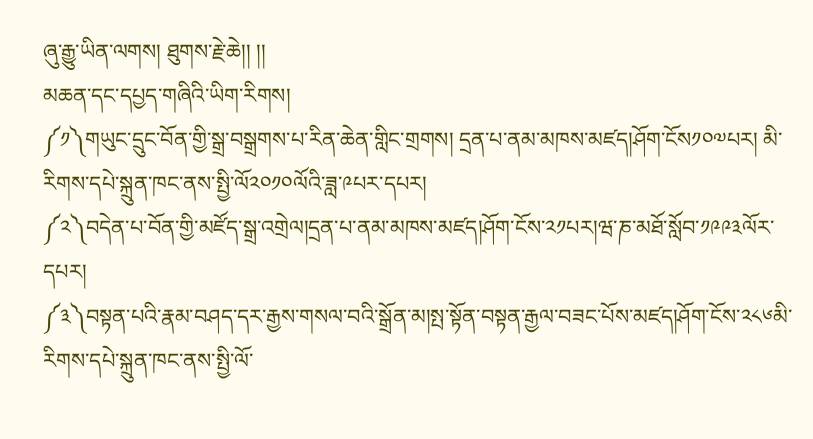ཞུ་རྒྱུ་ཡིན་ལགས། ཐུགས་རྗེ་ཆེ།། །།
མཆན་དང་དཔྱད་གཞིའི་ཡིག་རིགས།
༼༡༽གཡུང་དྲུང་བོན་གྱི་སྒྲ་བསྒྲགས་པ་རིན་ཆེན་གླིང་གྲགས། དྲན་པ་ནམ་མཁས་མཛད།ཤོག་ངོས༡༠༧པར། མི་རིགས་དཔེ་སྐྲུན་ཁང་ནས་སྤྱི་ལོ༢༠༡༠ལོའི་ཟླ་༩པར་དཔར།
༼༢༽བདེན་པ་བོན་གྱི་མཛོད་སྒྲ་འགྲེལ།དྲན་པ་ནམ་མཁས་མཛད།ཤོག་ངོས་༢༡པར།ཝ་ཎ་མཐོ་སློབ་༡༩༩༣ལོར་དཔར།
༼༣༽བསྟན་པའི་རྣམ་བཤད་དར་རྒྱས་གསལ་བའི་སྒྲོན་མ།སྤ་སྟོན་བསྟན་རྒྱལ་བཟང་པོས་མཛད།ཤོག་ངོས་༢༨༦མི་རིགས་དཔེ་སྐྲུན་ཁང་ནས་སྤྱི་ལོ་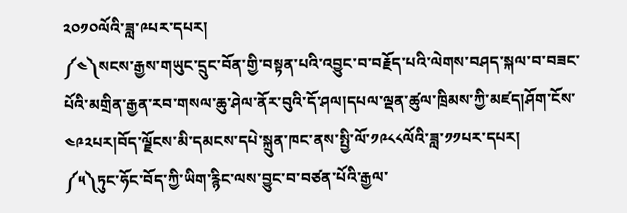༢༠༡༠ལོའི་ཟླ་༩པར་དཔར།
༼༤༽སངས་རྒྱས་གཡུང་དྲུང་བོན་གྱི་བསྟན་པའི་འབྱུང་བ་བརྗོད་པའི་ལེགས་བཤད་སྐལ་བ་བཟང་པོའི་མགྲིན་རྒྱན་རབ་གསལ་ཆུ་ཤེལ་ནོར་བུའི་དོ་ཤལ།དཔལ་ལྡན་ཚུལ་ཁྲིམས་ཀྱི་མཛད།ཤོག་ངོས་༤༩༢པར།བོད་ལྗོངས་མི་དམངས་དཔེ་སྐྲུན་ཁང་ནས་སྤྱི་ལོ་༡༩༨༨ལོའི་ཟླ་༡༡པར་དཔར།
༼༥༽ཏུང་ཧོང་བོད་ཀྱི་ཡིག་རྙིང་ལས་བྱུང་བ་བཙན་པོའི་རྒྱལ་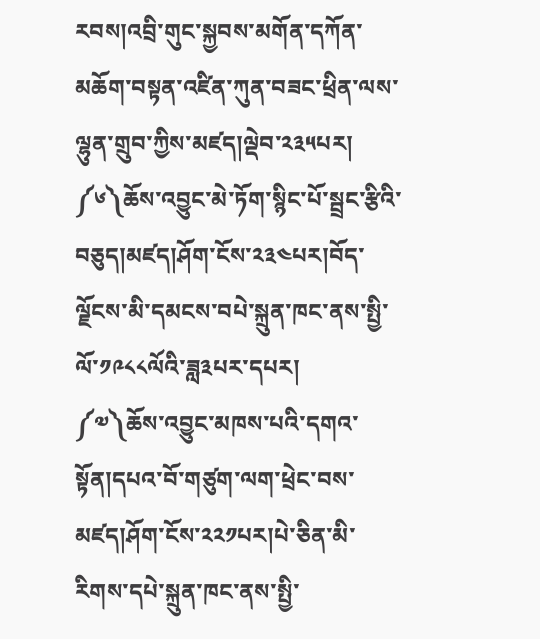རབས།འབྲི་གུང་སྐྱབས་མགོན་དཀོན་མཆོག་བསྟན་འཛིན་ཀུན་བཟང་ཕྲིན་ལས་ལྷུན་གྲུབ་ཀྱིས་མཛད།ལྡེབ་༢༣༥པར།
༼༦༽ཆོས་འབྱུང་མེ་ཏོག་སྙིང་པོ་སྦྲང་རྩིའི་བཅུད།མཛད།ཤོག་ངོས་༢༣༤པར།བོད་ལྗོངས་མི་དམངས་བཔེ་སྐྲུན་ཁང་ནས་སྤྱི་ལོ་༡༩༨༨ལོའི་ཟླ༣པར་དཔར།
༼༧༽ཆོས་འབྱུང་མཁས་པའི་དགའ་སྟོན།དཔའ་བོ་གཙུག་ལག་ཕྲེང་བས་མཛད།ཤོག་ངོས་༢༢༡པར།པེ་ཅིན་མི་རིགས་དཔེ་སྐྲུན་ཁང་ནས་སྤྱི་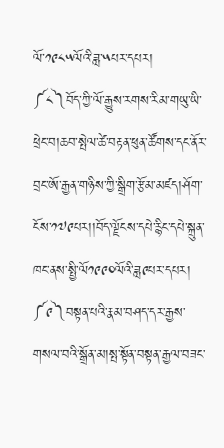ལོ་༡༩༨༥ལོའི་ཟླ་༥པར་དཔར།
༼༨༽བོད་ཀྱི་ལོ་རྒྱུས་རགས་རིམ་གཡུ་ཡི་ཕྲེང་བ།ཆབ་སྤེལ་ཚེ་བརྟན་ཕུན་ཚོགས་དང་ནོར་བྲང་ཨོ་རྒྱན་གཉིས་ཀྱི་སྒྲིག་རྩོམ་མཛད།ཤོག་ངོས་༡༧༩པར།།བོད་ལྗོངས་དཔེ་རྙིང་དཔེ་སྐྲུན་ཁང་ནས་སྤྱི་ལོ༡༩༩༠ལོའི་ཟླ༩པར་དཔར།
༼༩༽བསྟན་པའི་རྣམ་བཤད་དར་རྒྱས་གསལ་བའི་སྒྲོན་མ།སྤ་སྟོན་བསྟན་རྒྱལ་བཟང་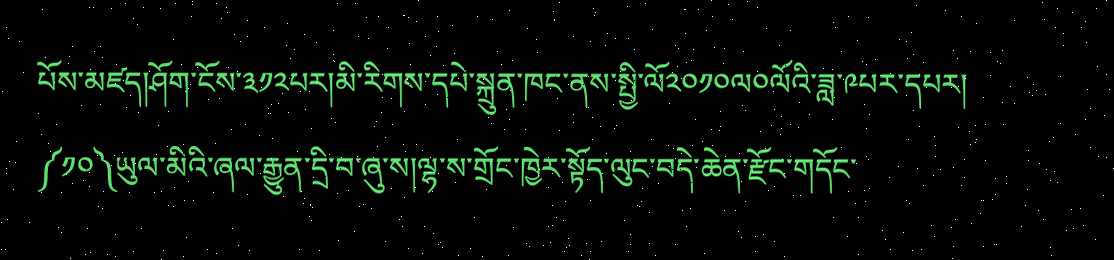པོས་མཛད།ཤོག་ངོས་༣༡༢པར།མི་རིགས་དཔེ་སྐྲུན་ཁང་ནས་སྤྱི་ལོ༢༠༡༠ལ༠ལོའི་ཟླ་༩པར་དཔར།
༼༡༠༽ཡུལ་མིའི་ཞལ་རྒྱུན་དྲི་བ་ཞུ་ས།ལྷ་ས་གྲོང་ཁྱེར་སྟོད་ལུང་བདེ་ཆེན་རྫོང་གདོང་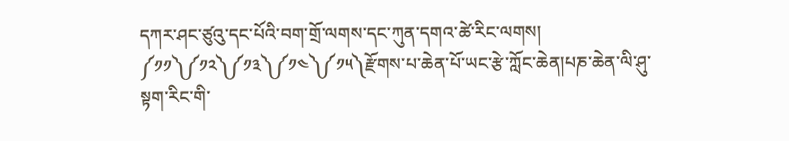དཀར་ཤང་ཙུའུ་དང་པོའི་བག་གྲོ་ལགས་དང་ཀུན་དགའ་ཚེ་རིང་ལགས།
༼༡༡༽༼༡༢༽༼༡༣༽༼༡༤༽༼༡༥༽རྫོགས་པ་ཆེན་པོ་ཡང་རྩེ་ཀློང་ཆེན།པཎ་ཆེན་ལི་ཤུ་སྟག་རིང་གི་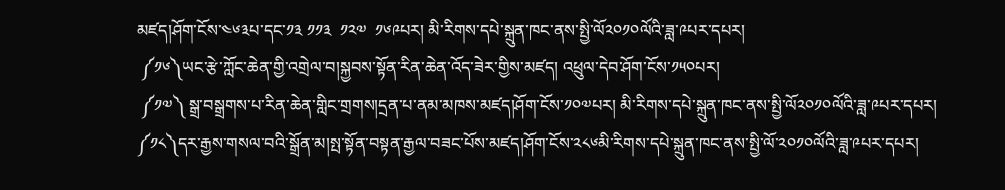མཛད།ཤོག་ངོས་༤༦༣པ་དང་༡༣ ༡༡༣  ༡༢༧  ༡༦༩པར། མི་རིགས་དཔེ་སྐྲུན་ཁང་ནས་སྤྱི་ལོ༢༠༡༠ལོའི་ཟླ་༩པར་དཔར།
 ༼༡༦༽ཡང་རྩེ་ཀློང་ཆེན་གྱི་འགྲེལ་བ།སྐྱབས་སྟོན་རིན་ཆེན་འོད་ཟེར་གྱིས་མཛད། འཕྲུལ་དེབ་ཤོག་ངོས་༡༥༠པར།
 ༼༡༧༽ སྒྲ་བསྒྲགས་པ་རིན་ཆེན་གླིང་གྲགས།དྲན་པ་ནམ་མཁས་མཛད།ཤོག་ངོས་༡༠༧པར། མི་རིགས་དཔེ་སྐྲུན་ཁང་ནས་སྤྱི་ལོ༢༠༡༠ལོའི་ཟླ་༩པར་དཔར།
༼༡༨༽དར་རྒྱས་གསལ་བའི་སྒྲོན་མ།སྤ་སྟོན་བསྟན་རྒྱལ་བཟང་པོས་མཛད།ཤོག་ངོས་༢༨༦མི་རིགས་དཔེ་སྐྲུན་ཁང་ནས་སྤྱི་ལོ་༢༠༡༠ལོའི་ཟླ་༩པར་དཔར།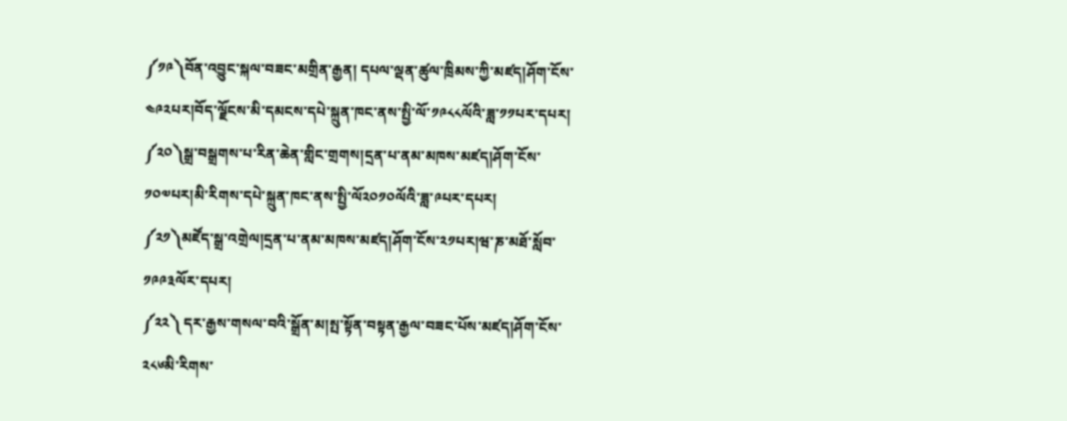༼༡༩༽བོན་འབྱུང་སྐལ་བཟང་མགྲིན་རྒྱན། དཔལ་ལྡན་ཚུལ་ཁྲིམས་ཀྱི་མཛད།ཤོག་ངོས་༤༩༢པར།བོད་ལྗོངས་མི་དམངས་དཔེ་སྐྲུན་ཁང་ནས་སྤྱི་ལོ་༡༩༨༨ལོའི་ཟླ་༡༡པར་དཔར།
༼༢༠༽སྒྲ་བསྒྲགས་པ་རིན་ཆེན་གླིང་གྲགས།དྲན་པ་ནམ་མཁས་མཛད།ཤོག་ངོས་༡༠༧པར།མི་རིགས་དཔེ་སྐྲུན་ཁང་ནས་སྤྱི་ལོ༢༠༡༠ལོའི་ཟླ་༩པར་དཔར།
༼༢༡༽མཛོད་སྒྲ་འགྲེལ།དྲན་པ་ནམ་མཁས་མཛད།ཤོག་ངོས་༢༡པར།ཝ་ཎ་མཐོ་སློབ་༡༩༩༣ལོར་དཔར།
༼༢༢༽ དར་རྒྱས་གསལ་བའི་སྒྲོན་མ།སྤ་སྟོན་བསྟན་རྒྱལ་བཟང་པོས་མཛད།ཤོག་ངོས་༢༨༦མི་རིགས་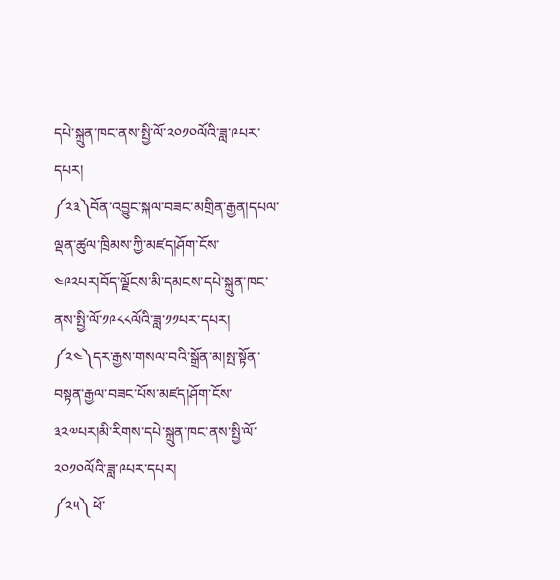དཔེ་སྐྲུན་ཁང་ནས་སྤྱི་ལོ་༢༠༡༠ལོའི་ཟླ་༩པར་དཔར།
༼༢༣༽བོན་འབྱུང་སྐལ་བཟང་མགྲིན་རྒྱན།དཔལ་ལྡན་ཚུལ་ཁྲིམས་ཀྱི་མཛད།ཤོག་ངོས་༤༩༢པར།བོད་ལྗོངས་མི་དམངས་དཔེ་སྐྲུན་ཁང་ནས་སྤྱི་ལོ་༡༩༨༨ལོའི་ཟླ་༡༡པར་དཔར།
༼༢༤༽དར་རྒྱས་གསལ་བའི་སྒྲོན་མ།སྤ་སྟོན་བསྟན་རྒྱལ་བཟང་པོས་མཛད།ཤོག་ངོས་༣༢༧པར།མི་རིགས་དཔེ་སྐྲུན་ཁང་ནས་སྤྱི་ལོ་༢༠༡༠ལོའི་ཟླ་༩པར་དཔར།
༼༢༥༽ ཕོ་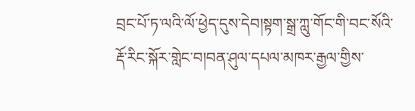བྲང་པོ་ཏ་ལའི་ལོ་ཕྱེད་དུས་དེབ།སྟག་སྒྲ་ཀླུ་གོང་གི་བང་སོའི་རྡོ་རིང་སྐོར་གླེང་བ།བན་ཤུལ་དཔལ་མཁར་རྒྱལ་གྱིས་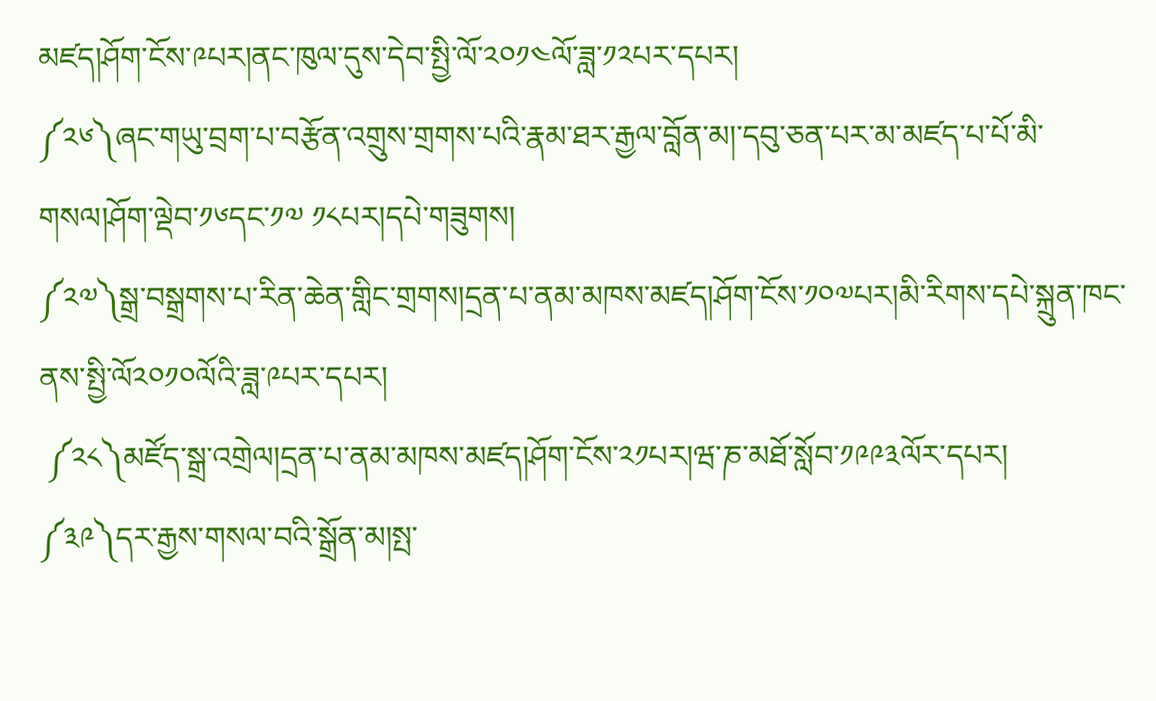མཛད།ཤོག་ངོས་༩པར།ནང་ཁུལ་དུས་དེབ་སྤྱི་ལོ་༢༠༡༤ལོ་ཟླ་༡༢པར་དཔར།
༼༢༦༽ཞང་གཡུ་བྲག་པ་བརྩོན་འགྲུས་གྲགས་པའི་རྣམ་ཐར་རྒྱལ་བློན་མ།་དབུ་ཅན་པར་མ་མཛད་པ་པོ་མི་གསལ།ཤོག་ལྡེབ་༡༦དང་༡༧ ༡༨པར།དཔེ་གཟུགས།
༼༢༧༽སྒྲ་བསྒྲགས་པ་རིན་ཆེན་གླིང་གྲགས།དྲན་པ་ནམ་མཁས་མཛད།ཤོག་ངོས་༡༠༧པར།མི་རིགས་དཔེ་སྐྲུན་ཁང་ནས་སྤྱི་ལོ༢༠༡༠ལོའི་ཟླ་༩པར་དཔར།
 ༼༢༨༽མཛོད་སྒྲ་འགྲེལ།དྲན་པ་ནམ་མཁས་མཛད།ཤོག་ངོས་༢༡པར།ཝ་ཎ་མཐོ་སློབ་༡༩༩༣ལོར་དཔར།
༼༣༩༽དར་རྒྱས་གསལ་བའི་སྒྲོན་མ།སྤ་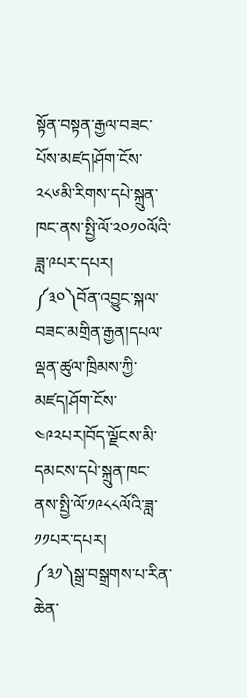སྟོན་བསྟན་རྒྱལ་བཟང་པོས་མཛད།ཤོག་ངོས་༢༨༦མི་རིགས་དཔེ་སྐྲུན་ཁང་ནས་སྤྱི་ལོ་༢༠༡༠ལོའི་ཟླ་༩པར་དཔར།
༼༣༠༽བོན་འབྱུང་སྐལ་བཟང་མགྲིན་རྒྱན།དཔལ་ལྡན་ཚུལ་ཁྲིམས་ཀྱི་མཛད།ཤོག་ངོས་༤༩༢པར།བོད་ལྗོངས་མི་དམངས་དཔེ་སྐྲུན་ཁང་ནས་སྤྱི་ལོ་༡༩༨༨ལོའི་ཟླ་༡༡པར་དཔར།
༼༣༡༽སྒྲ་བསྒྲགས་པ་རིན་ཆེན་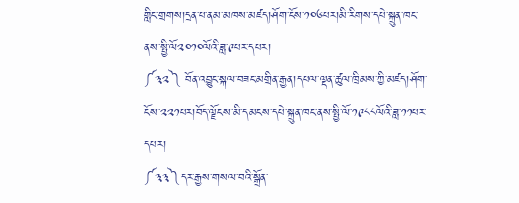གླིང་གྲགས།དྲན་པ་ནམ་མཁས་མཛད།ཤོག་ངོས་༡༠༦པར།མི་རིགས་དཔེ་སྐྲུན་ཁང་ནས་སྤྱི་ལོ༢༠༡༠ལོའི་ཟླ་༩པར་དཔར།
༼༣༢༽ བོན་འབྱུང་སྐལ་བཟང་མགྲིན་རྒྱན།དཔལ་ལྡན་ཚུལ་ཁྲིམས་ཀྱི་མཛད།ཤོག་ངོས་༢༢༡པར།བོད་ལྗོངས་མི་དམངས་དཔེ་སྐྲུན་ཁང་ནས་སྤྱི་ལོ་༡༩༨༨ལོའི་ཟླ་༡༡པར་དཔར།
༼༣༣༽དར་རྒྱས་གསལ་བའི་སྒྲོན་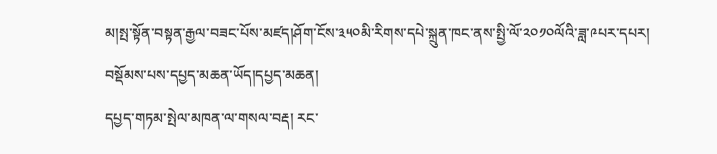མ།སྤ་སྟོན་བསྟན་རྒྱལ་བཟང་པོས་མཛད།ཤོག་ངོས་༣༥༠མི་རིགས་དཔེ་སྐྲུན་ཁང་ནས་སྤྱི་ལོ་༢༠༡༠ལོའི་ཟླ་༩པར་དཔར།
བསྡོམས་པས་དཔྱད་མཆན་ཡོད།དཔྱད་མཆན།
དཔྱད་གཏམ་སྤེལ་མཁན་ལ་གསལ་བརྡ། རང་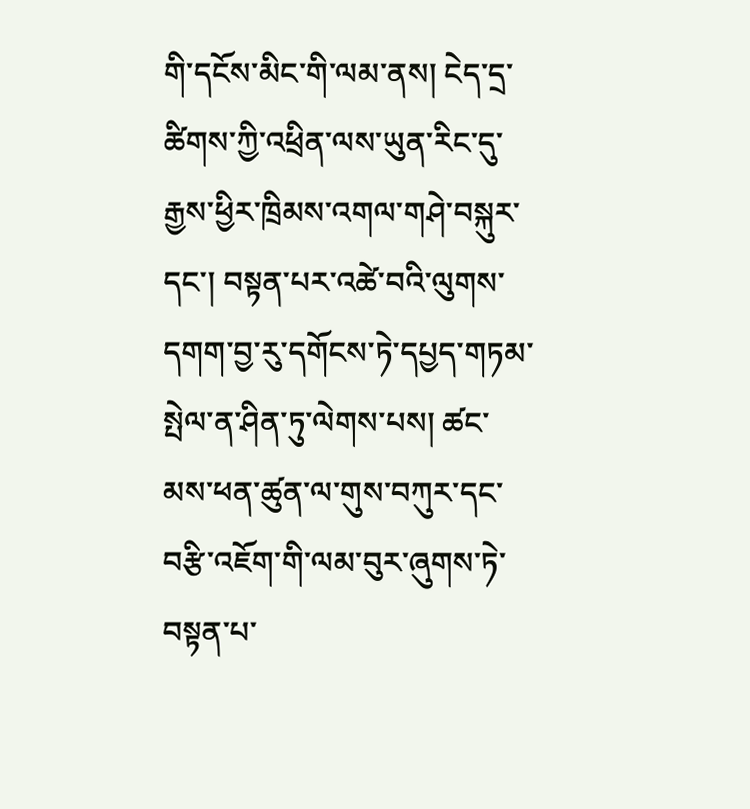གི་དངོས་མིང་གི་ལམ་ནས། ངེད་དྲ་ཚིགས་ཀྱི་འཕྲིན་ལས་ཡུན་རིང་དུ་རྒྱས་ཕྱིར་ཁྲིམས་འགལ་གཤེ་བསྐུར་དང་། བསྟན་པར་འཚེ་བའི་ལུགས་དགག་བྱ་རུ་དགོངས་ཏེ་དཔྱད་གཏམ་སྤེལ་ན་ཤིན་ཏུ་ལེགས་པས། ཚང་མས་ཕན་ཚུན་ལ་གུས་བཀུར་དང་བརྩི་འཇོག་གི་ལམ་བུར་ཞུགས་ཏེ་བསྟན་པ་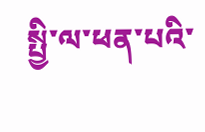སྤྱི་ལ་ཕན་པའི་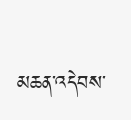མཆན་འདེབས་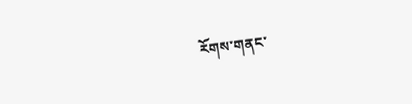རོགས་གནང་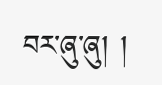བར་ཞུ་ཞུ། །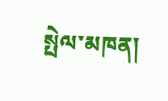སྤེལ་མཁན།